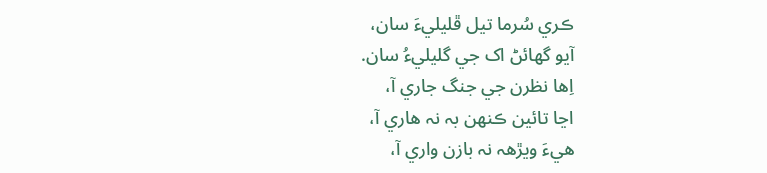ڪري سُرما تيل ڦليليءَ سان،
آيو گهائڻ اک جي گليليءُ سان.
اِھا نظرن جي جنگ جاري آ،
اڃا تائين ڪنھن بہ نہ ھاري آ،
هيءَ ويڙھہ نہ بازن واري آ،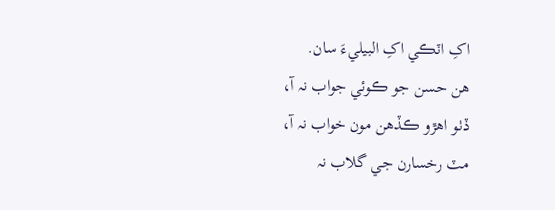اکِ اٽڪي اکِ البيليءَ سان.
هن حسن جو ڪوئي جواب نہ آ،
ڏٺو اهڙو ڪڏهن مون خواب نہ آ،
مٽ رخسارن جي گلاب نہ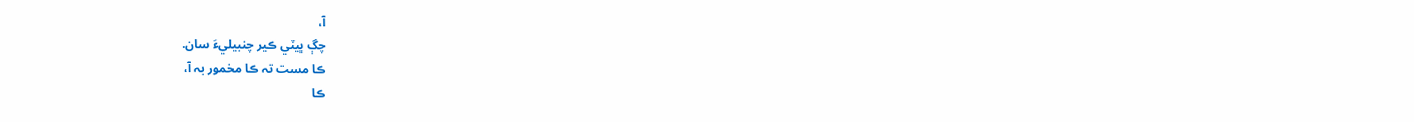آ،
چڳ ڀيٽي ڪير چنبيليءَ سان.
ڪا مست تہ ڪا مخمور بہ آ،
ڪا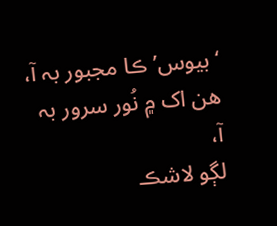‘بيوس’ ڪا مجبور بہ آ،
هن اک ۾ نُور سرور بہ آ،
لڳو لاشڪ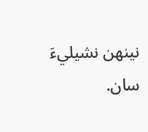نينھن نشيليءَ سان.